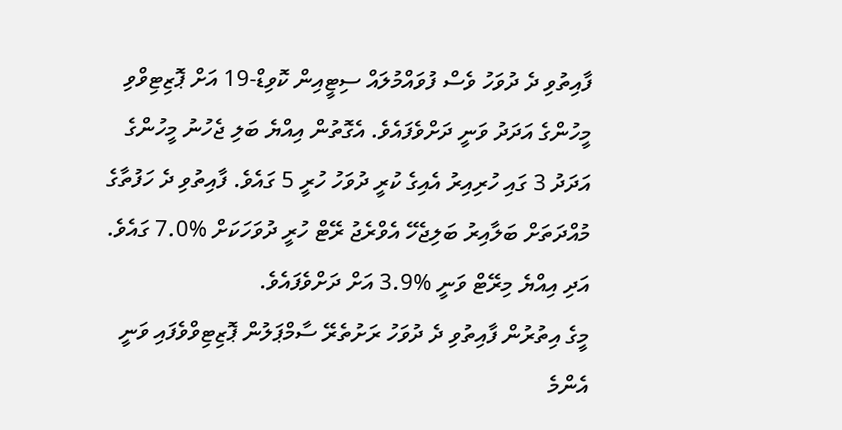ފާއިތުވި ދެ ދުވަހު ވެސް ފުވައްމުލައް ސިޓީއިން ކޮވިޑް-19 އަށް ޕޮޒިޓިވްވި މީހުންގެ އަދަދު ވަނީ ދަށްވެފައެވެ. އެގޮތުން އިއްޔެ ބަލި ޖެހުނު މީހުންގެ އަދަދު 3 ގައި ހުރިއިރު އެއިގެ ކުރީ ދުވަހު ހުރީ 5 ގައެވެ. ފާއިތުވި ދެ ހަފުތާގެ މުއްދަތަށް ބަލާއިރު ބަލިޖެހޭ އެވްރެޖު ރޭޓް ހުރީ ދުވަހަކަށް %7.0 ގައެވެ. އަދި އިއްޔެ މިރޭޓް ވަނީ %3.9 އަށް ދަށްވެފައެވެ.
މީގެ އިތުރުން ފާއިތުވި ދެ ދުވަހު ރަށުތެރޭ ސާމްޕަލުން ޕޮޒިޓިވްވެފައި ވަނީ އެންމެ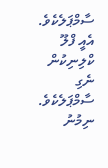ސާމްޕަލެކެވެ. އެއީ ފްލޫ ކްލިނިކުން ނެގި ސާމްޕަލެކެވެ. ނިމުނު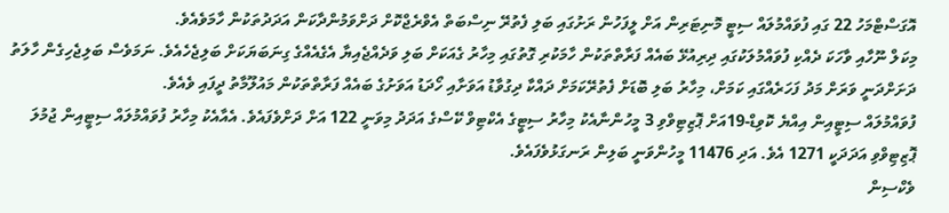އޮގަސްޓްމަހު 22 ގައި ފުވައްމުލައް ސިޓީ މޮނިޓަރިން އަށް ލީފަހުން ރަށުގައި ބަލި ފެތުރޭ ނިސްބަތް އެވްރެޖްކޮށް ދަށްވަމުންދާކަން އަދަދުތަކުން ހާމަވެއެވެ.
މިކަލް ނޫހާއި ވާހަކަ ދެއްކި ފުވައްމުލަކުގައި ދިރިއުޅޭ ބައެއް ފަރާތްތަކުން ހާމަކުރި ގޮތުގައި މިހާރު ގެއަކަށް ބަލި ވަދެއްޖެއިޔާ އެގެއެއްގެ ގިނަބަޔަކަށް ބަލިޖެހެއެވެ. ނަމަވެސް ބަލިޖެހިގެން ހާލަތު ދަށަށްދަނީ ވަރަށް މަދު ފަހަރެއްގައި ކަމަށް، މިހާރު ބަލި ބޮޑަށް ފެތުރޭކަމަށް ދައްކާ ދިގުވާޑު އަވަށާއި ހޯދަޑު އަވަށުގެ ބައެއް ފަރާތްތަކުން މައުލޫމާތު ދީފައި ވެއެވެ.
ފުވައްމުލައް ސިޓީއިން އިއްޔެ ކޮވިޑް-19އަށް ޕޮޒިޓިވްވި 3 މީހުންނާއެކު މިހާރު ސިޓީގެ އެކްޓިވް ކޭސްގެ އަދަދު މިވަނީ 122 އަށް ދަށްވެފައެވެ. އެއާއެކު މިހާރު ފުވައްމުލައް ސިޓީއިން ޖުމުލަ ޕޮޒިޓިވްވި އަދަދަކީ 1271 އެވެ. އަދި 11476 މީހުންވަނީ ބަލިން ރަނގަޅުވެފައެވެ.
ވެކްސިން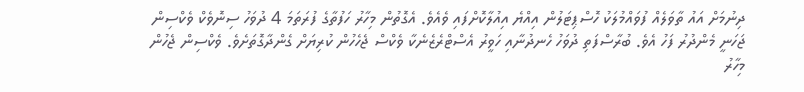ދިނުމަށް އައު ތާވަލެއް ފުވައްމުލަކު ހޮސްޕިޓަލުން އިއްޔެ އިއުލާކޮށްފައި ވެއެވެ. އެގޮތުން މިހާރު ހަފުތާގެ ފުރަތަމަ 4 ދުވަހު ސިނޮވެކް ވެކްސިން ޖަހަނީ މެންދުރު ފަހު އެވެ. ބުރާސްފަތި ދުވަހު ހެނދުނާއި ހަވީރު އެސްޓްރެޒެނެކާ ވެކްސް ޖެހެހުން ކުރިޔަށް ގެންދާގޮތަށެވެ. ވެކްސިން ޖެހުން މިހާރު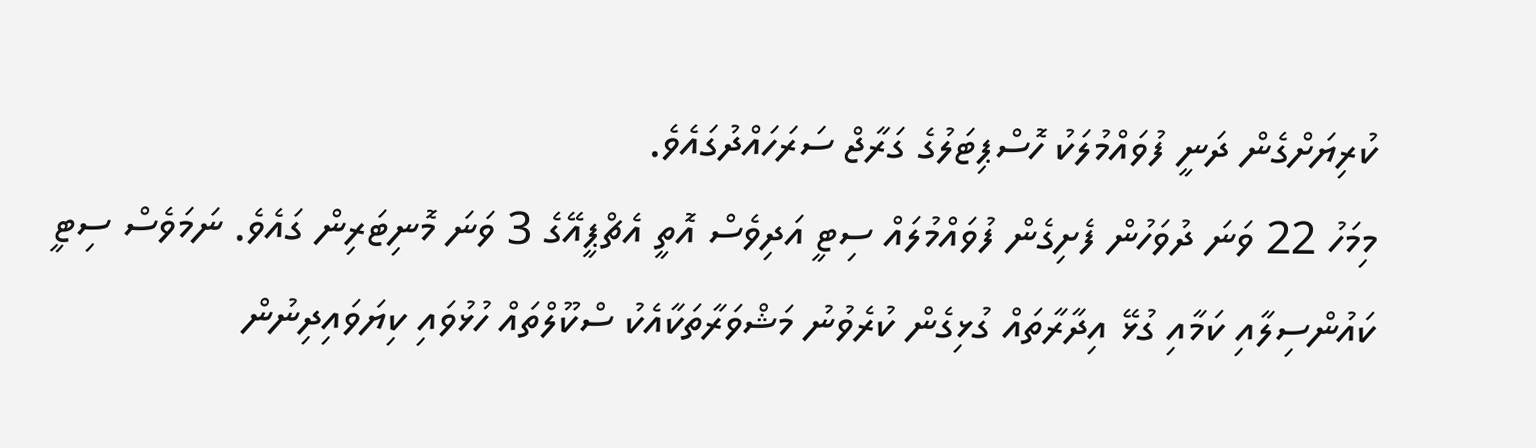ކުރިޔަށްގެން ދަނީ ފުވައްމުލަކު ހޮސްޕިޓަލުގެ ގަރާޖް ސަރަހައްދުގައެވެ.
މިމަހު 22 ވަނަ ދުވަހުން ފެށިގެން ފުވައްމުލައް ސިޓީ އަދިވެސް އޮތީ އެޗްޕީއޭގެ 3 ވަނަ މޮނިޓަރިން ގައެވެ. ނަމަވެސް ސިޓީ ކައުންސިލާއި ކަމާއި ގުޅޭ އިދާރާތައް ގުޅިގެން ކުރެވުނު މަޝްވަރާތަކާއެކު ސްކޫލްތައް ހުޅުވައި ކިޔަވައިދިނުން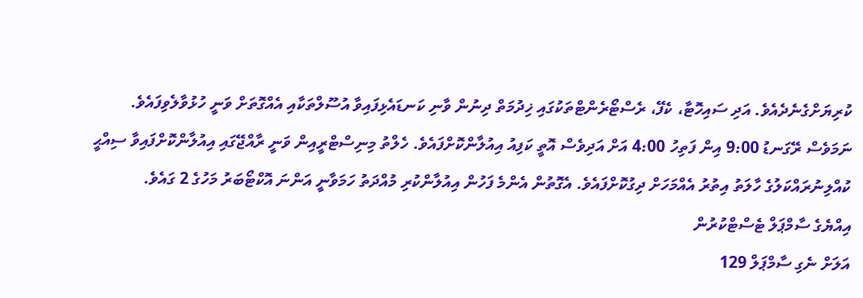ކުރިޔަށްގެނެދެއެވެ. އަދި ސައިހޮޓާ، ކެފޭ، ރެސްޓޯރެންޓްތަކުގައި ޚިދުމަތް ދިނުން ވާނި ކަނޑައެޅިފައިވާ އުސޫލްތަކާއި އެއްގޮތަށް ވަނީ ހުޅުވާލެވިފައެވެ.
ނަމަވެސް ރޭގަނޑު 9:00 އިން ފަތިހު 4:00 އަށް އަދިވެސް އޮތީ ކަފިއު އިއުލާންކޮށްފައެވެ. ހެލްތު މިނިސްޓްރީއިން ވަނީ ރާއްޖޭގައި އިއުލާންކޮށްފައިވާ ސިއްޙީ ކުއްލިނުރައްކަލުގެ ހާލަތު އިތުރު އެއްމަހަށް ދިގުކޮށްފައެވެ. އެގޮތުން އެންމެ ފަހުން އިއުލާންކުރި މުއްދަތު ހަމަވާނީ އަންނަ އޮކްޓޯބަރު މަހުގެ 2 ގައެވެ.
އިއްޔެގެ ސާމްޕަލް ޓެސްޓްކުރުން
އަލަށް ނެގި ސާމްޕަލް 129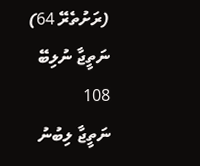(ރަށުތެރޭ 64)
ނަތީޖާ ނުލިބޭ 108
ނަތީޖާ ލިބުނު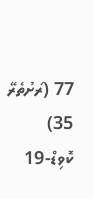77 (ރަށުތެރޭ 35)
ކޮވިޑް-19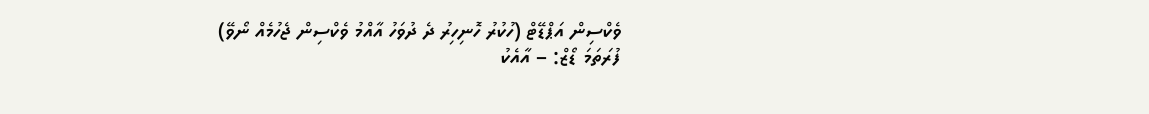ވެކްސިން އަޕްޑޭޓް (ހުކުރު ހޮނިހިރު ދެ ދުވަހު އާއްމު ވެކްސިން ޖެހުމެއް ނޯވޭ)
ފުރަތަމަ ޑޯޒް: – އާއެކު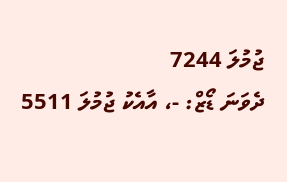ޖުމުލަ 7244
ދެވަނަ ޑޯޒް: -، އާއެކު ޖުމުލަ 5511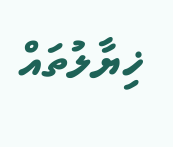ޚިޔާލުތައް